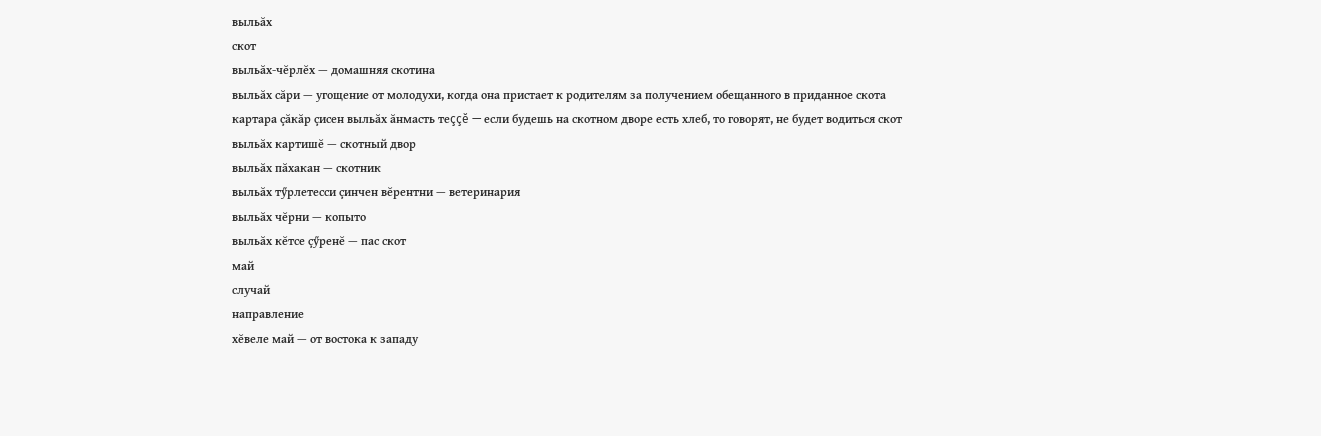выльăх
скот
выльăх-чĕрлĕх — домашняя скотина
выльăх сăри — угощение от молодухи, когда она пристает к родителям за получением обещанного в приданное скота
картара çăкăр çисен выльăх ăнмасть теççĕ — если будешь на скотном дворе есть хлеб, то говорят, не будет водиться скот
выльăх картишĕ — скотный двор
выльăх пăхакан — скотник
выльăх тӳрлетесси çинчен вĕрентни — ветеринария
выльăх чĕрни — копыто
выльăх кĕтсе çӳренĕ — пас скот
май
случай
направление
хĕвеле май — от востока к западу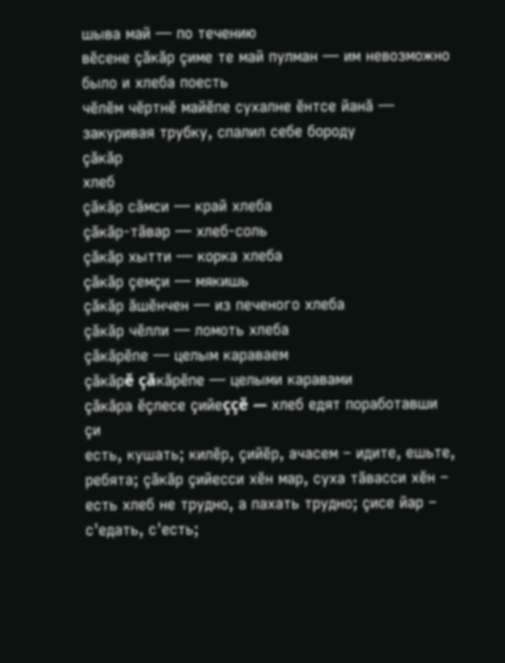шыва май — по течению
вĕсене çăкăр çиме те май пулман — им невозможно было и хлеба поесть
чĕлĕм чĕртнĕ майĕпе сухалне ĕнтсе йанă — закуривая трубку, спалил себе бороду
çăкăр
хлеб
çăкăр сăмси — край хлеба
çăкăр-тăвар — хлеб-соль
çăкăр хытти — корка хлеба
çăкăр çемçи — мякишь
çăкăр ăшĕнчен — из печеного хлеба
çăкăр чĕлли — ломоть хлеба
çăкăрĕпе — целым караваем
çăкăрĕ çăкăрĕпе — целыми каравами
çăкăра ĕçлесе çийеççĕ — хлеб едят поработавши
çи
есть, кушать; килĕр, çийĕр, ачасем – идите, ешьте, ребята; çăкăр çийесси хĕн мар, суха тăвасси хĕн – есть хлеб не трудно, а пахать трудно; çисе йар – с'едать, с'есть;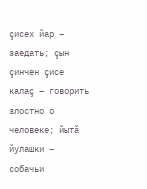çисех йар – заедать; çын çинчен çисе калаç – говорить злостно о человеке; йытă йулашки – собачьи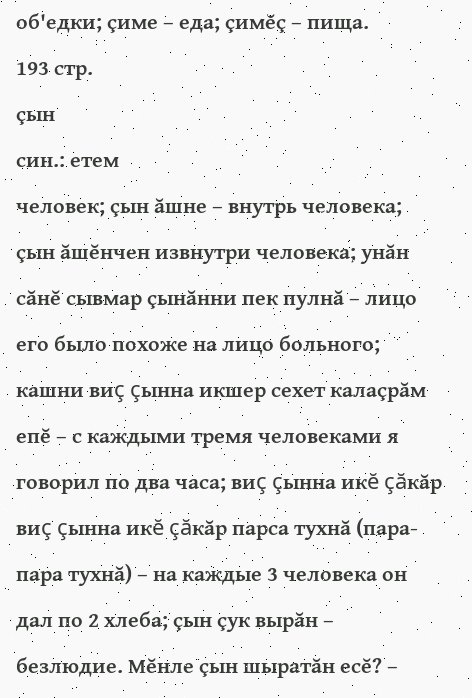об'едки; çиме – еда; çимĕç – пища.
193 стр.
çын
син.: етем
человек; çын ăшне – внутрь человека; çын ăшĕнчен извнутри человека; унăн сăнĕ сывмар çынăнни пек пулнă – лицо его было похоже на лицо больного; кашни виç çынна икшер сехет калаçрăм епĕ – с каждыми тремя человеками я говорил по два часа; виç çынна икĕ çăкăр виç çынна икĕ çăкăр парса тухнă (пара-пара тухнă) – на каждые 3 человека он дал по 2 хлеба; çын çук вырăн – безлюдие. Мĕнле çын шыратăн есĕ? –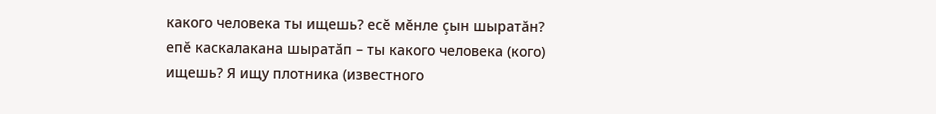какого человека ты ищешь? есĕ мĕнле çын шыратăн? епĕ каскалакана шыратăп – ты какого человека (кого) ищешь? Я ищу плотника (известного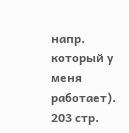напр. который у меня работает).
203 стр.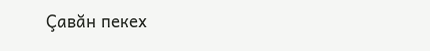Çавăн пекех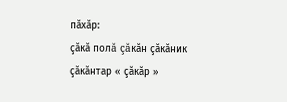пăхăр:
çăкă полă çăкăн çăкăник çăкăнтар « çăкăр »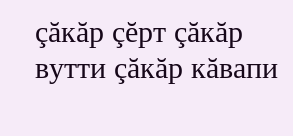çăкăр çĕрт çăкăр вутти çăкăр кăвапи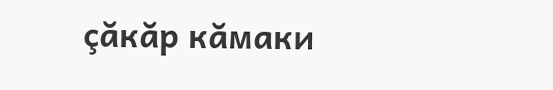çăкăр кăмаки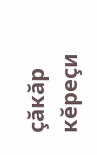çăкăр кĕреçи